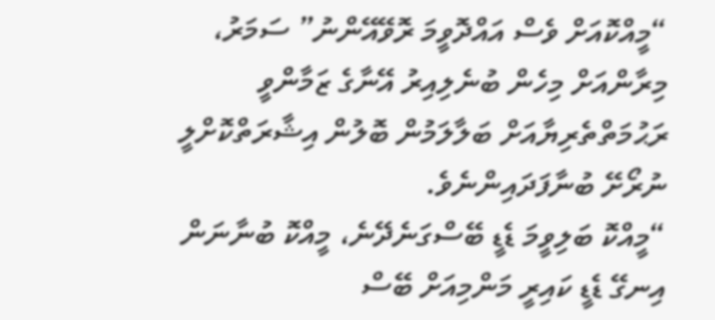“މީއްކޮއަށް ވެސް އައްދޮވީމަ ރޮވޭއޭންނު” ސަމަރު، މިރާންއަށް މިހެން ބުނެލިއިރު އޭނާގެ ޒަމާންވީ ރަޙުމަތްތެރިޔާއަށް ބަލާލަމުން ބޮލުން އިޝާރަތްކޮށްލީ ނުރޯށޭ ބުނާފަދައިންނެވެ.
“މީއްކޮ ބަލިވީމަ ޑެޑީ ބޭސްގަނެދޭނެ، މީއްކޮ ބުނާނަން އިނގޭ ޑެޑީ ކައިރީ މަންމިއަށް ބޭސް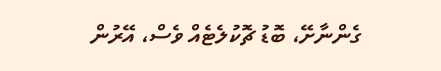ގެންނާށޭ، ބޮޑު ޗޮކުލެޓެއް ވެސް، އޭރުން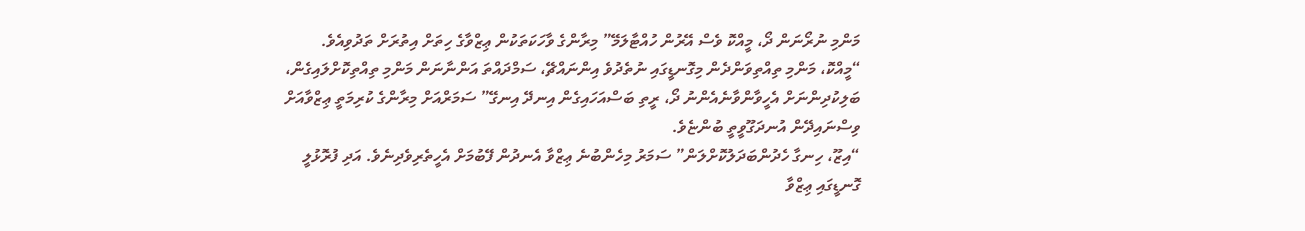މަންމި ނުރޯނަން ދޯ، މީއްކޮ ވެސް އޭރުން ހުއްޓާލަމޭ” މިރާންގެ ވާހަކަތަކުން ޢިޒްވާގެ ހިތަށް އިތުރަށް ތަދުވިއެވެ.
“މީއްކޮ، މަންމި ތިއްތިވަންދެން މިގޮނޑީގައި ނުތެދުވެ އިންނައްޗޭ، ސަމްދައްތަ އަންނާނަން މަންމި ތިއްތިކޮށްލައިގެން، ބަލިކުދިންނަށް އެހީވާންވާނެއެންނު ދޯ، ރީތި ބަސްއަހައިގެން އިނދޭ އިނގޭ” ސަމަރްއަށް މިރާންގެ ކުރިމަތީ ޢިޒްވާއަށް ވިސްނައިދޭން އުނދަގޫވީތީ ބުންޏެވެ.
“އިޒޫ، ހިނގާ ހެދުންބަދަލުކޮށްލަން” ސަމަރު މިހެންބުނެ ޢިޒްވާ އެނދުން ފޭބުމަށް އެހީތެރިވެދިނެވެ. އަދި ފުރޮޅުލީ ގޮނޑީގައި ޢިޒްވާ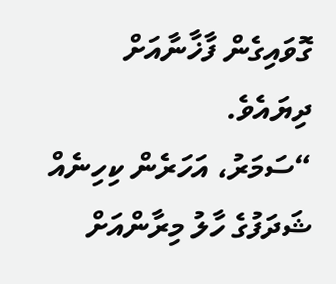ގޮވައިގެން ފާޚާނާއަށް ދިޔައެވެ.
“ސަމަރު، އަހަރެން ކިހިނެއް ޝަދަފުގެ ހާލު މިރާންއަށް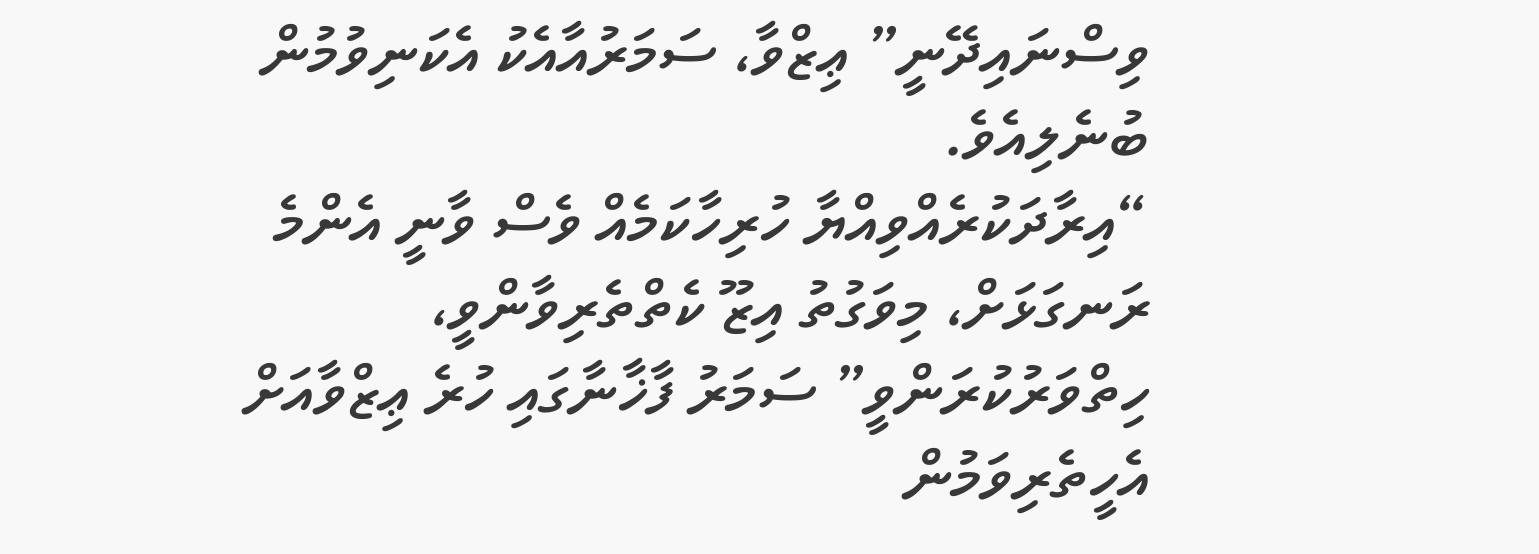ވިސްނައިދޭނީ” ޢިޒްވާ، ސަމަރުއާއެކު އެކަނިވުމުން ބުނެލިއެވެ.
“އިރާދަކުރެއްވިއްޔާ ހުރިހާކަމެއް ވެސް ވާނީ އެންމެ ރަނގަޅަށް، މިވަގުތު އިޒޫ ކެތްތެރިވާންވީ، ހިތްވަރުކުރަންވީ” ސަމަރު ފާޚާނާގައި ހުރެ ޢިޒްވާއަށް އެހީތެރިވަމުން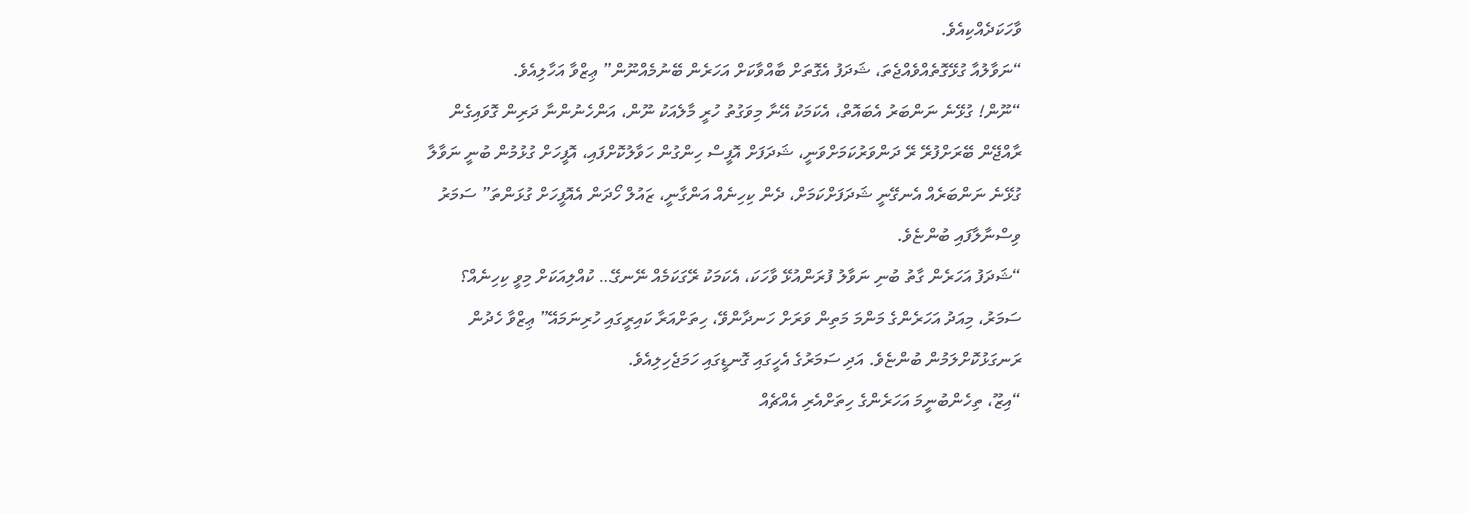ވާހަކަދެއްކިއެވެ.
“ނަވާލުއާ ގުޅޭގޮތެއްވެއްޖެތަ، ޝަދަފު އެގޮތަށް ބާއްވާކަށް އަހަރެން ބޭނުމެއްނޫން” ޢިޒްވާ އަހާލިއެވެ.
“ނޫން! ގުޅޭނެ ނަންބަރު އެބައޮތް، އެކަމަކު އޭނާ މިވަގުތު ހުރީ މާލެއަކު ނޫން، އަންހެނުންނާ ދަރިން ގޮވައިގެން ރާއްޖޭން ބޭރަށްފުރޭ ރޭ ދަންވަރުކަމަށްވަނީ، ޝަދަފަށް އޮފީސް ހިންގުން ހަވާލުކޮށްފައި، އޮފީހަށް ގުޅުމުން ބުނީ ނަވާލާ ގުޅޭނެ ނަންބަރެއް އެނގޭނީ ޝަދަފަށްކަމަށް، ދެން ކިހިނެއް އަންގާނީ، ޒައުލް ހޯދަން އެއޮފީހަށް ގުޅަންތަ” ސަމަރު ވިސްނާލާފައި ބުންޏެވެ.
“ޝަދަފު އަހަރެން ގާތު ބުނި ނަވާލު ފުރަންއުޅޭ ވާހަކަ، އެކަމަކު ރޭގަކަމެއް ނޭނގޭ… ކުއްލިއަކަށް މިވީ ކިހިނެއް؟ ސަމަރު، މިއަދު އަހަރެންގެ މަންމަ މަތިން ވަރަށް ހަނދާންވޭ، ހިތަށްއަރާ ކައިރީގައި ހުރިނަމައޭ” ޢިޒްވާ ހެދުން ރަނގަޅުކޮށްލަމުން ބުންޏެވެ. އަދި ސަމަރުގެ އެހީގައި ގޮނޑީގައި ހަމަޖެހިލިއެވެ.
“އިޒޫ، ތިހެންބުނީމަ އަހަރެންގެ ހިތަށްއެރި އެއްޗެއް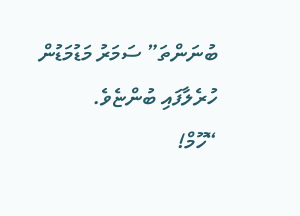ބުނަންތަ” ސަމަރު މަޑުމަޑުން ހުރެލާފައި ބުންޏެވެ.
“ހޫމް!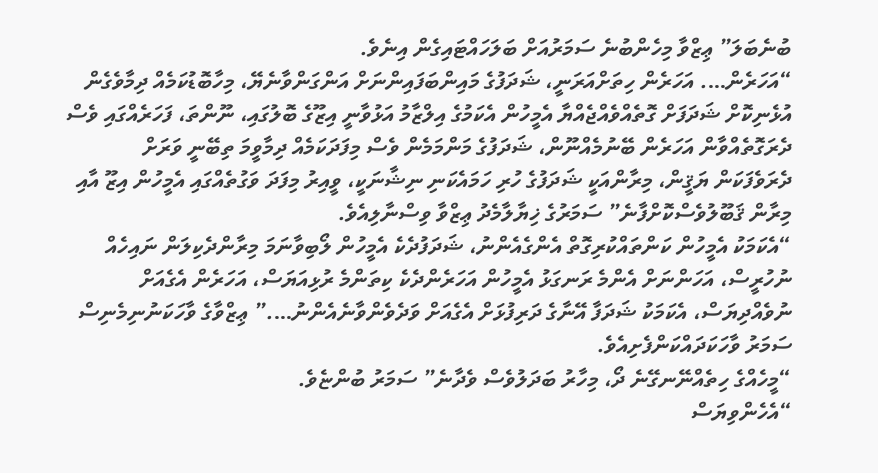ބުނެބަލަ” ޢިޒްވާ މިހެންބުނެ ސަމަރުއަށް ބަލަހައްޓައިގެން އިނެވެ.
“އަހަރެން…. އަހަރެން ހިތަށްއަރަނީ، ޝަދަފުގެ މައިންބަފައިންނަށް އަންގަންވާނެޔޭ، މިހާބޮޑުކަމެއް ދިމާވެގެން އުޅެނިކޮށް ޝަދަފަށް ގޮތެއްވެއްޖެއްޔާ އެމީހުން އެކަމުގެ އިލްޒާމު އަޅުވާނީ އިޒޫގެ ބޮލުގައި، ނޫންތަ، ފަހަރެއްގައި ވެސް ދެރަގޮތެއްވާން އަހަރެން ބޭނުމެއްނޫން، ޝަދަފުގެ މަންމަމެން ވެސް މިފަދަކަމެއް ދިމާވީމަ ތިބޭނީ ވަރަށް ދެރަވެފަކަން ޔަޤީން، މިރާންއަކީ ޝަދަފުގެ ހުރި ހަމައެކަނި ނިޝާނަކީ، ވީއިރު މިފަދަ ވަގުތެއްގައި އެމީހުން އިޒޫ އާއި މިރާން ޤަބޫލުވެސްކޮށްފާނެ” ސަމަރުގެ ޚިޔާލާމެދު ޢިޒްވާ ވިސްނާލިއެވެ.
“އެކަމަކު އެމީހުން ކަންތައްކުރިގޮތް އެންގެއެންނު، ޝަދަފުދެކެ އެމީހުން ލޯބިވާނަމަ މިރާންދެކިލަން ނައިހެއް ނުހުރީސް، އަހަންނަށް އެންމެ ރަނގަޅު އެމީހުން އަހަރެންދެކެ ކިތަންމެ ރުޅިއަޔަސް، އަހަރެން އެގެއަށް ނުވެއްދިޔަސް، އެކަމަކު ޝަދަފާ އޭނާގެ ދަރިފުޅަށް އެގެއަށް ވަދެވެންވާނެއެންނު….” ޢިޒްވާގެ ވާހަކަނުނިމެނިސް ސަމަރު ވާހަކަދައްކަންފެށިއެވެ.
“މީހެއްގެ ހިތެއްނޭނގޭނެ ދޯ، މިހާރު ބަދަލުވެސް ވެދާނެ” ސަމަރު ބުންޏެވެ.
“އެހެންވިޔަސް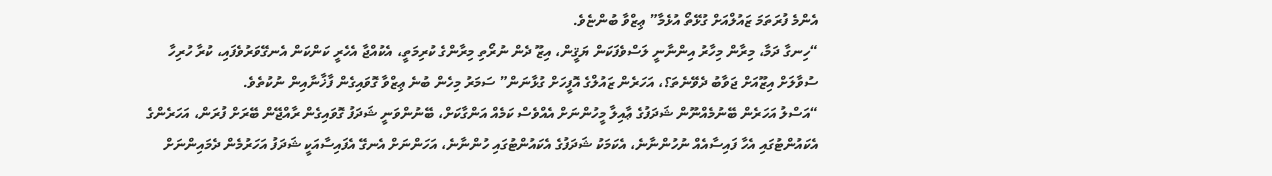އެންމެ ފުރަތަމަ ޒައުލްއަށް ގުޅޭތޯ އުޅެމާ” ޢިޒްވާ ބުންޏެވެ.
“ހިނގާ ދަމާ، މިރާން މިހާރު އިންނާނީ ލަސްވެފަކަން ޔަޤީން، އިޒޫ ދެން ނުރޯތި މިރާންގެ ކުރިމަތީ، އެކުއްޖާ އެހެރީ ކަންކަން އެނގޭވަރުވެފައި، ކުރާ ހުރިހާ ސުވާލަށް އިޒޫއަށް ޖަވާބު ދެވޭނެތަ؟، އަހަރެން ޒައުލްގެ އޮފީހަށް ގުޅާނަން” ސަމަރު މިހެން ބުނެ ޢިޒްވާ ގޮވައިގެން ފާޚާނާއިން ނުކުތެވެ.
“އަސްލު އަހަރެން ބޭނުމެއްނޫން ޝަދަފުގެ ޢާއިލާ މީހުންނަށް އެއްވެސް ކަމެއް އަންގާކަށް، ބޭނުންވަނީ ޝަދަފު ގޮވައިގެން ރާއްޖޭން ބޭރަށް ފުރަން، އަހަރެންގެ އެކައުންޓުގައި އެހާ ފައިސާއެއް ނުހުންނާނެ، އެކަމަކު ޝަދަފުގެ އެކައުންޓުގައި ހުންނާނެ، އަހަންނަށް އެނގޭ އެފައިސާއަކީ ޝަދަފު އަހަރުމެން ދެމައިންނަށް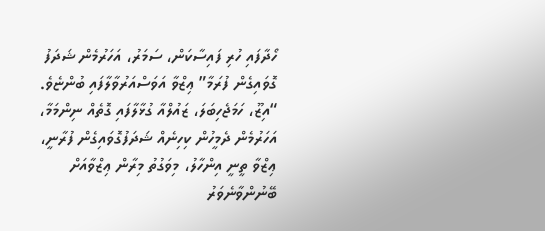ހޯދާފައި ހުރި ފައިސާކަން، ސަމަރު، އަހަރުމެން ޝަދަފު ގޮވައިގެން ފުރަމާ” ޢިޒްވާ އަވަސްއަރުވާލާފައި ބުންޏެވެ.
“އިޒޫ، ހަމަޖެހިބަލަ، ޒައުލްއާ ގުޅާލާފައި ގޮތެއް ނިންމަމާ، އަހަރުމެން ދެމީހުން ކިހިނެއް ޝަދަފުގޮވައިގެން ފުރާނީ، ޢިޒްވާ ތީނީ އިންހާލު، މިވަގުތު މިރާން ޢިޒްވާއަށް ބޭނުންވާނެވަރު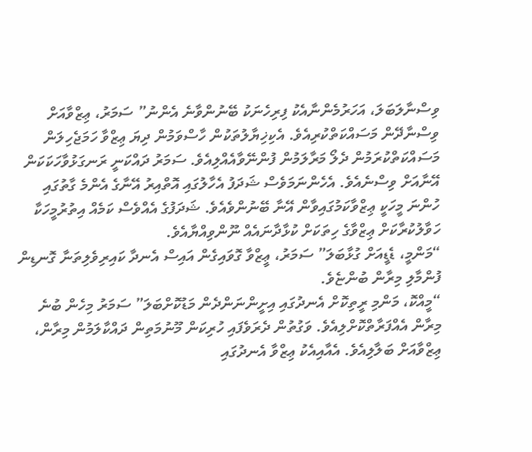ވިސްނާލަބަލަ، އަހަރުމެންނާއެކު ފިރިހެނަކު ބޭނުންވާނެ އެންނު” ސަމަރު، ޢިޒްވާއަށް ވިސްނާދޭން މަސައްކަތްކުރިއެވެ. އެކިޚިޔާލުތަކުން ހާސްވަމުން ދިޔަ ޢިޒްވާ ހަމަޖެހިލަން މަސައްކަތްކުރަމުން ދެލޯ މަރާލަމުން ފުންނޭވާއެއްލިއެވެ. ސަމަރު ދައްކަނީ ރަނގަޅުވާހަކަކަން އޭނާއަށް ވިސްނެއެވެ. އެހެންނަމަވެސް ޝަދަފު އެހާލުގައި އޮތްއިރު އޭނާގެ އެންމެ ގާތުގައި ހުންނަ މީހަކީ ޢިޒްވާކަމުގައިވާން އޭނާ ބޭނުންވެއެވެ. ޝަދަފުގެ އެއްވެސް ކަމެއް އިތުރުމީހަކާ ހަވާލުކުރާކަށް ޢިޒްވާގެ ހިތަކަށް ކުޅާދާނައެއް ނޫންވިއްޔާއެވެ.
“މަންމީ، ޑެޑީއަށް ގުޅާބަލަ” ސަމަރު، ޢީޒްވާ ގޮވައިގެން އައިސް އެނދާ ކައިރިވެލިތަނާ ގޮނޑިން ފުންމާލި މިރާން ބުންޏެވެ.
“މީއްކޮ، މަންމި ރީތިކޮށް އެނދުގައި އިށީންނަންދެން މަޑުކޮށްބަލަ” ސަމަރު މިހެން ބުނެ މިރާން އެއްފަރާތްކޮށްލިއެވެ. ވަގުތުން ދެރަވެފައި ހުރިކަން މޫނުމަތިން ދައްކާލަމުން މިރާން، ޢިޒްވާއަށް ބަލާލިއެވެ. އެއާއިއެކު ޢިޒްވާ އެނދުގައި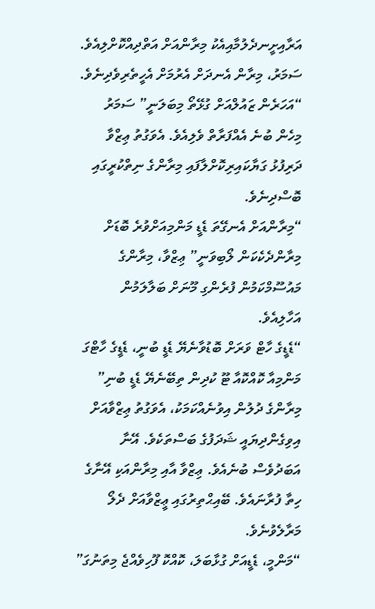އަރާއިށީނދެލުމާއިއެކު މިރާންއަށް އަތްދިއްކޮށްލިއެވެ. ސަމަރު، މިރާން އެނދަށް އެރުމަށް އެހީތެރިވެދިނެވެ.
“އަހަރެން ޒައުލްއަށް ގުޅޭތޯ މިބަލަނީ” ސަމަރު މިހެން ބުނެ އެއްފަރާތް ވެލިއެވެ. އެވަގުތު ޢިޒްވާ ދަރިފުޅު ގަޔާކައިރިކޮށްލާފައި މިރާންގެ ނިތްކުރީގައި ބޮސްދިނެވެ.
“މިރާންއަށް އެނގޭތަ ޑެޑީ މަންމިއަށްވުރެ ބޮޑަށް މިރާންދެކެކަން ލޯބިވަނީ” ޢިޒްވާ، މިރާންގެ މައުސޫމްކަމުން ފުރެންގި މޫނަށް ބަލާލަމުން އަހާލިއެވެ.
“ޑެޑީގެ ހާޓް ވަރަށް ބޮޑުވާނެޔޭ ޑެޑީ ބުނީ، ޑެޑީގެ ހާޓްގަ މަންމިއާ ކޮއްކޮއާ ޓޫ ކުދިން ތިބޭނެޔޭ ޑެޑީ ބުނި” މިރާންގެ ދުލުން އިވުނެއްކަމަކު، އެވަގުތު ޢިޒްވާއަށް އިވިގެންދިޔައީ ޝަދަފުގެ ބަސްތަކެވެ. އޭނާ އަބަދުވެސް ބުނެއެވެ. ޢިޒްވާ އާއި މިރާންއަކި އޭނާގެ ހިތާ ފުރާނައެވެ. ބޭއިޙްތިރުގައި ޢީޒްވާއަށް ދެލޯ މަރާލެވުނެވެ.
“މަންމީ، ޑެޑީއަށް ގުޅާބަލަ، ކޮއްކޮ ފޫހިވެއްޖެ މިތަނުގަ”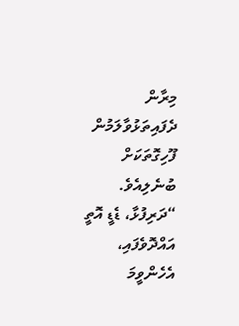މިރާން ދެފައިތަޅުވާލަމުން ފޫހިގޮތަކަށް ބުނެލިއެވެ.
“ދަރިފުޅާ، ޑެޑީ އޮތީ އައްދޮވެފައި، އެހެންވީމަ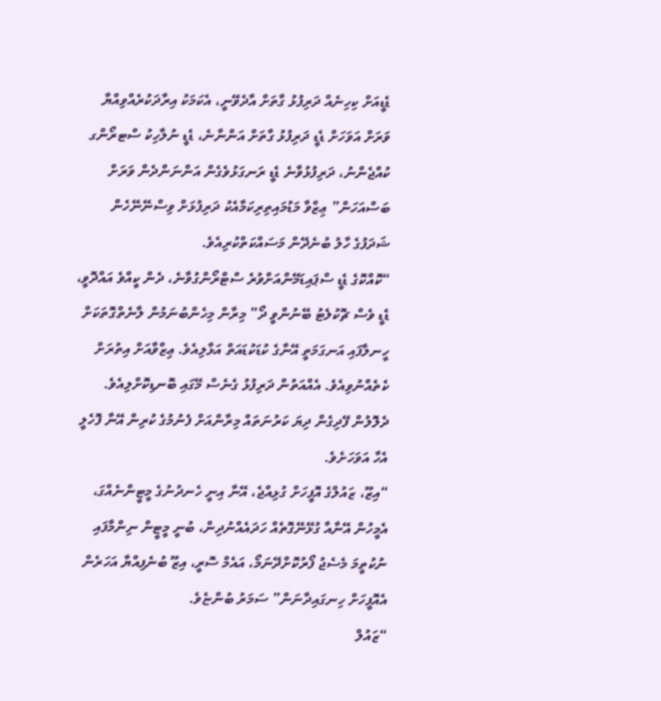ޑެޑީއަށް ކިހިނެއް ދަރިފުޅު ގާތަށް އާދެވޭނީ، އެކަމަކު އިރާދަކުރެއްވިއްޔާ ވަރަށް އަވަހަށް ޑެޑީ ދަރިފުޅު ގާތަށް އަންނާނެ، ޑެޑީ ނުލާހިކު ސްޓރޯންގ ކުއްޖެންނު، ދަރިފުޅުވާނެ ޑެޑީ ރަނގަޅުވެގެން އަންނަންދެން ވަރަށް ބަސްއަހަން” ޢިޒްވާ މަޑުމައިތިރިކަމާއެކު ދަރިފުޅަށް ވިސްނޭނޭހެން ޝަދަފުގެ ހާލު ބުނެދޭން މަސައްކަތްކުރިއެވެ.
“ކޮއްކޮގެ ޑެޑީ ސްޕައިޑަމޭންއަށްވުރެ ސްޓްރޯންގުވާނެ، ދެން ކީއްވެ އައްދޮވީ، ޑެޑީ ވެސް ޗޮކުލެޓު ބޭނުންވީ ދޯ” މިރާން މިހެންބުނަމުން ލާނެތްގޮތަކަށް ހީނލާފައި އަނގަމަތީ އޭނާގެ ކުޑަކުޑައަތް އަޅާލިއެވެ. ޢިޒްވާއަށް އިތުރަށް ކެތެއްނުވިއެވެ. އެއްއަތުން ދަރިފުޅު ގެނެސް މޭގައި ބޮނޑިކޮށްލިއެވެ. ދެލޮލުން ފޭދިގެން ދިޔަ ކަރުނަތައް މިރާންއަށް ފެނުމުގެ ކުރިން އޭނާ ފޮހެލީ އެހާ އަވަހަށެވެ.
“އިޒޫ، ޒައުލްގެ އޮފީހަށް ގުޅިއްޖެ، އޭނާ އިނީ ހެނދުނުގެ މީޓީންނެއްގަ، އެމީހުން އޭނާއާ ގުޅޭނޭގޮތެއް ހަދައެއްނުދިން، ބުނީ މީޓީން ނިންމާފައި ނުކުތީމަ މެސެޖު ފޯރުކޮށްދޭނަމޯ، އައެމް ސޮރީ، އިޒޫ ބުނެފިއްޔާ އަހަރެން އެއޮފީހަށް ހިނގައިދާނަން” ސަމަރު ބުންޏެވެ.
“ޒައުލް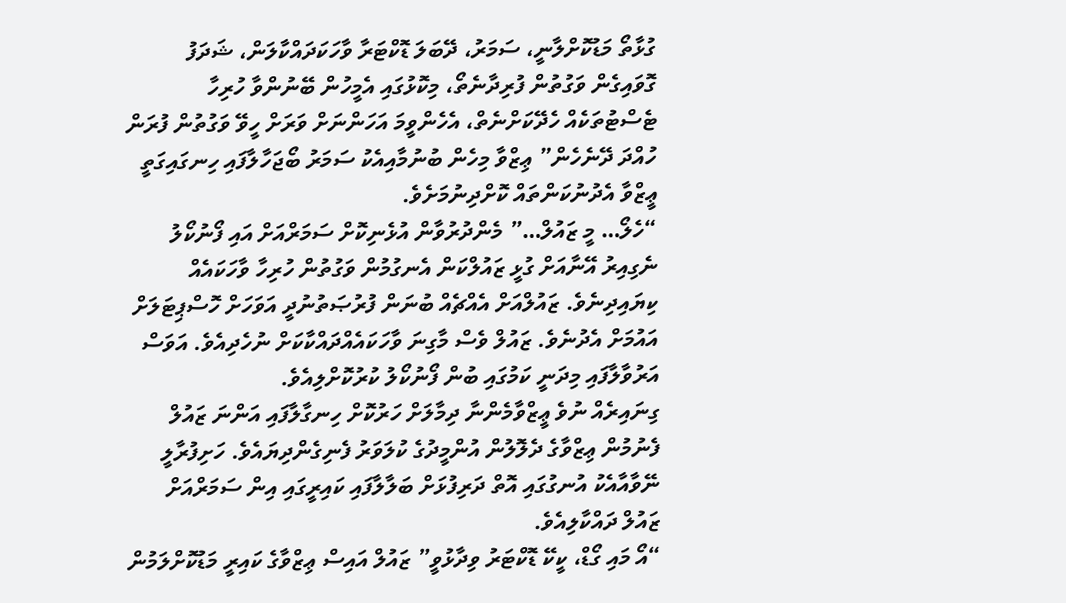ގުޅާތޯ މަޑުކޮށްލާނީ، ސަމަރު، ދޭބަލަ ޑޮކްޓަރާ ވާހަކަދައްކާލަން، ޝަދަފު ގޮވައިގެން ވަގުތުން ފުރިދާނެތޯ، މިކޮޅުގައި އެމީހުން ބޭނުންވާ ހުރިހާ ޓެސްޓުތަކެއް ހެދޭކަށްނެތް، އެހެންވީމަ އަހަންނަށް ވަރަށް ހީވޭ ވަގުތުން ފުރަން ހުއްދަ ދޭނެހެން” ޢިޒްވާ މިހެން ބުނުމާއިއެކު ސަމަރު ބޯޖަހާލާފައި ހިނގައިގަތީ ޢީޒްވާ އެދުނުކަންތައް ކޮށްދިނުމަށެވެ.
“ހެލޯ… މީ ޒައުލް…” މެންދުރުވާން އުޅެނިކޮށް ސަމަރްއަށް އައި ފޯނުކޯލު ނެގިއިރު އޭނާއަށް ގުޅީ ޒައުލްކަން އެނގުމުން ވަގުތުން ހުރިހާ ވާހަކައެއް ކިޔައިދިނެވެ. ޒައުލްއަށް އެއްޗެއް ބުނަން ފުރުޞަތުނުދީ އަވަހަށް ހޮސްޕިޓަލަށް އައުމަށް އެދުނެވެ. ޒައުލް ވެސް މާގިނަ ވާހަކައެއްދައްކާކަށް ނުހެދިއެވެ. އަވަސް އަރުވާލާފައި މިދަނީ ކަމުގައި ބުން ފޯނުކޯލު ކުރުކޮށްލިއެވެ.
ގިނައިރެއް ނުވެ ޢީޒްވާމެންނާ ދިމާލަށް ހަރުކޮށް ހިނގާލާފައި އަންނަ ޒައުލް ފެނުމުން ޢިޒްވާގެ ދެލޮލުން އުންމީދުގެ ކުލަވަރު ފެނިގެންދިޔައެވެ. ހަށިފުރާލީ ނޭވާއާއެކު އުނގުގައި އޮތް ދަރިފުޅަށް ބަލާލާފައި ކައިރީގައި އިން ސަމަރްއަށް ޒައުލް ދައްކާލިއެވެ.
“އޯ މައި ގޯޑް، ކީކޭ ޑޮކްޓަރު ވިދާޅުވީ” ޒައުލް އައިސް ޢިޒްވާގެ ކައިރީ މަޑުކޮށްލަމުން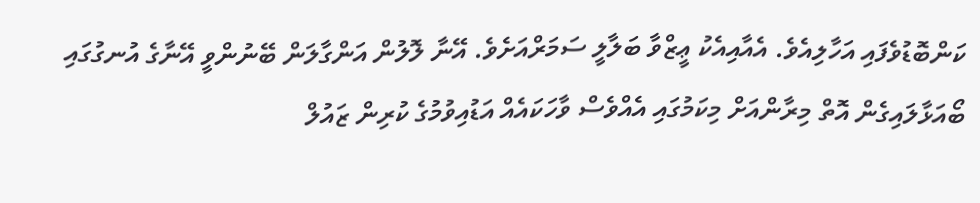ކަންބޮޑުވެފައި އަހާލިއެވެ. އެއާއިއެކު ޢީޒްވާ ބަލާލީ ސަމަރްއަށެވެ. އޭނާ ލޮލުން އަންގާލަން ބޭނުންވީ އޭނާގެ އުނގުގައި ބޯއަޅާލައިގެން އޮތް މިރާންއަށް މިކަމުގައި އެއްވެސް ވާހަކައެއް އަޑުއިވުމުގެ ކުރިން ޒައުލް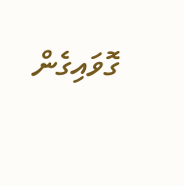ގޮވައިގެން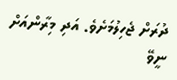ދުރަށް ޖެހިލުމަށެވެ. އަދި މިރާންއަށް ނީވޭ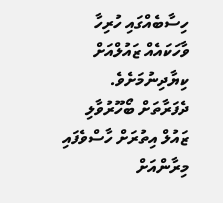ހިސާބެއްގައި ހުރިހާ ވާހަކައެއް ޒައުލްއަށް ކިޔާދިނުމަށެވެ. ދެފަރާތަށް ބޯހޫރުވާލި ޒައުލް އިތުރަށް ހާސްވެފައި މިރާންއަށް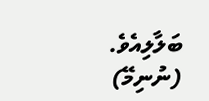ބަލާލިއެވެ.
(ނުނިމޭ)